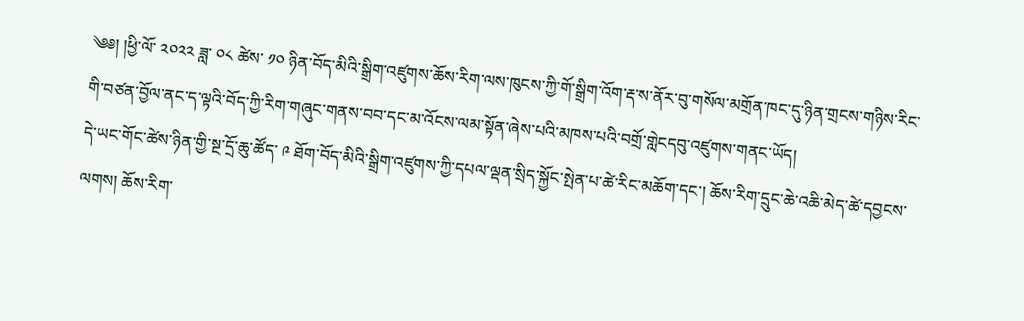༄༅། །ཕྱི་ལོ་ ༢༠༢༢ ཟླ་ ༠༨ ཚེས་ ༡༠ ཉིན་བོད་མིའི་སྒྲིག་འཛུགས་ཆོས་རིག་ལས་ཁུངས་ཀྱི་གོ་སྒྲིག་འོག་རྡ་ས་ནོར་བུ་གསོལ་མགྲོན་ཁང་དུ་ཉིན་གྲངས་གཉིས་རིང་གི་བཙན་བྱོལ་ནང་ད་ལྟའི་བོད་ཀྱི་རིག་གཞུང་གནས་བབ་དང་མ་འོངས་ལམ་སྟོན་ཞེས་པའི་མཁས་པའི་བགྲོ་གླེངདབུ་འཛུགས་གནང་ཡོད།
དེ་ཡང་གོང་ཚེས་ཉིན་གྱི་སྔ་དྲོ་ཆུ་ཚོད་ ༩ ཐོག་བོད་མིའི་སྒྲིག་འཛུགས་ཀྱི་དཔལ་ལྡན་སྲིད་སྐྱོང་སྤེན་པ་ཚེ་རིང་མཆོག་དང་། ཆོས་རིག་དྲུང་ཆེ་འཆི་མེད་ཚེ་དབྱངས་ལགས། ཆོས་རིག་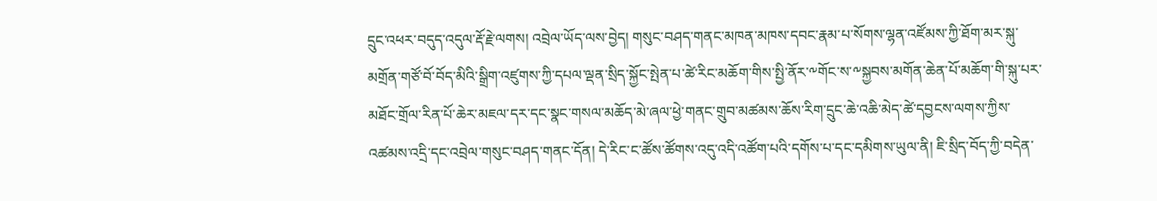དྲུང་འཕར་བདུད་འདུལ་རྡོ་རྗེ་ལགས། འབྲེལ་ཡོད་ལས་བྱེད། གསུང་བཤད་གནང་མཁན་མཁས་དབང་རྣམ་པ་སོགས་ལྷན་འཛོམས་ཀྱི་ཐོག་མར་སྐུ་མགྲོན་གཙོ་བོ་བོད་མིའི་སྒྲིག་འཛུགས་ཀྱི་དཔལ་ལྡན་སྲིད་སྐྱོང་སྤེན་པ་ཚེ་རིང་མཆོག་གིས་སྤྱི་ནོར་༸གོང་ས་༸སྐྱབས་མགོན་ཆེན་པོ་མཆོག་གི་སྐུ་པར་མཐོང་གྲོལ་རིན་པོ་ཆེར་མཇལ་དར་དང་སྣང་གསལ་མཆོད་མེ་ཞལ་ཕྱེ་གནང་གྲུབ་མཚམས་ཆོས་རིག་དྲུང་ཆེ་འཆི་མེད་ཚེ་དབྱངས་ལགས་ཀྱིས་འཚམས་འདྲི་དང་འབྲེལ་གསུང་བཤད་གནང་དོན། དེ་རིང་ང་ཚོས་ཚོགས་འདུ་འདི་འཚོག་པའི་དགོས་པ་དང་དམིགས་ཡུལ་ནི། ཇི་སྲིད་བོད་ཀྱི་བདེན་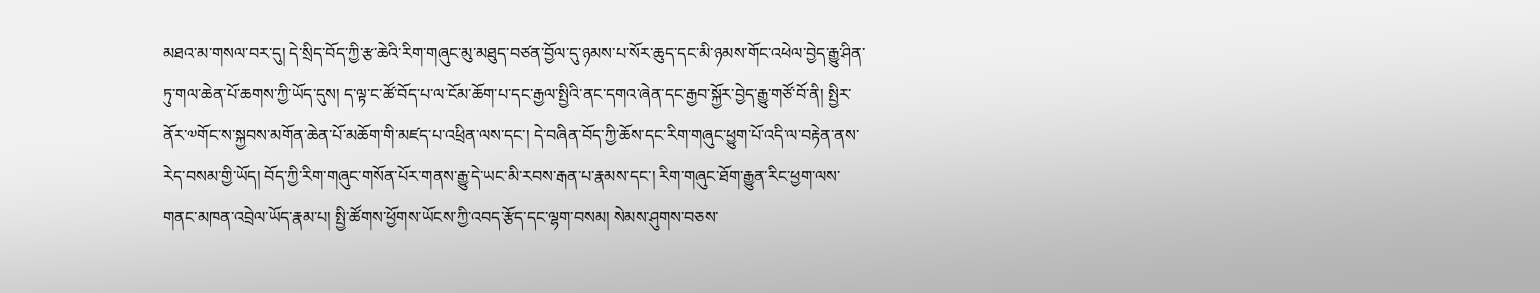མཐའ་མ་གསལ་བར་དུ། དེ་སྲིད་བོད་ཀྱི་རྩ་ཆེའི་རིག་གཞུང་མུ་མཐུད་བཙན་བྱོལ་དུ་ཉམས་པ་སོར་ཆུད་དང་མི་ཉམས་གོང་འཕེལ་བྱེད་རྒྱུ་ཤིན་ཏུ་གལ་ཆེན་པོ་ཆགས་ཀྱི་ཡོད་དུས། ད་ལྟ་ང་ཚོ་བོད་པ་ལ་ངོམ་ཆོག་པ་དང་རྒྱལ་སྤྱིའི་ནང་དགའ་ཞེན་དང་རྒྱབ་སྐྱོར་བྱེད་རྒྱུ་གཙོ་བོ་ནི། སྤྱིར་ནོར་༧གོང་ས་སྐྱབས་མགོན་ཆེན་པོ་མཆོག་གི་མཛད་པ་འཕྲིན་ལས་དང་། དེ་བཞིན་བོད་ཀྱི་ཆོས་དང་རིག་གཞུང་ཕྱུག་པོ་འདི་ལ་བརྟེན་ནས་རེད་བསམ་གྱི་ཡོད། བོད་ཀྱི་རིག་གཞུང་གསོན་པོར་གནས་རྒྱུ་དེ་ཡང་མི་རབས་རྒན་པ་རྣམས་དང་། རིག་གཞུང་ཐོག་རྒྱུན་རིང་ཕྱག་ལས་གནང་མཁན་འབྲེལ་ཡོད་རྣམ་པ། སྤྱི་ཚོགས་ཕྱོགས་ཡོངས་ཀྱི་འབད་རྩོད་དང་ལྷག་བསམ། སེམས་ཤུགས་བཅས་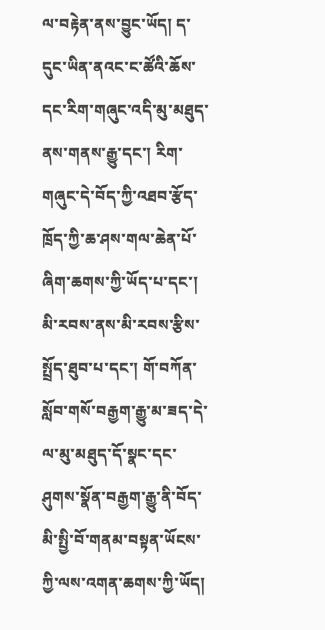ལ་བརྟེན་ནས་བྱུང་ཡོད། ད་དུང་ཡིན་ནའང་ང་ཚོའི་ཆོས་དང་རིག་གཞུང་འདི་མུ་མཐུད་ནས་གནས་རྒྱུ་དང་། རིག་གཞུང་དེ་བོད་ཀྱི་འཐབ་རྩོད་ཁྲོད་ཀྱི་ཆ་ཤས་གལ་ཆེན་པོ་ཞིག་ཆགས་ཀྱི་ཡོད་པ་དང་། མི་རབས་ནས་མི་རབས་རྩིས་སྤྲོད་ཐུབ་པ་དང་། གོ་བཀོན་སློབ་གསོ་བརྒྱག་རྒྱུ་མ་ཟད་དེ་ལ་མུ་མཐུད་དོ་སྣང་དང་ཤུགས་སྣོན་བརྒྱག་རྒྱུ་ནི་བོད་མི་སྤྱི་བོ་གནམ་བསྟན་ཡོངས་ཀྱི་ལས་འགན་ཆགས་ཀྱི་ཡོད།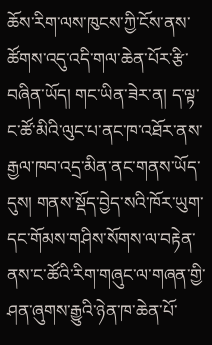ཆོས་རིག་ལས་ཁུངས་ཀྱི་ངོས་ནས་ཚོགས་འདུ་འདི་གལ་ཆེན་པོར་རྩི་བཞིན་ཡོད། གང་ཡིན་ཟེར་ན། ད་ལྟ་ང་ཚོ་མིའི་ལུང་པ་ནང་ཁ་འཐོར་ནས་རྒྱལ་ཁབ་འདྲ་མིན་ནང་གནས་ཡོད་དུས། གནས་སྡོད་བྱེད་སའི་ཁོར་ཡུག་དང་གོམས་གཤིས་སོགས་ལ་བརྟེན་ནས་ང་ཚོའི་རིག་གཞུང་ལ་གཞན་གྱི་ཤན་ཞུགས་རྒྱུའི་ཉེན་ཁ་ཆེན་པོ་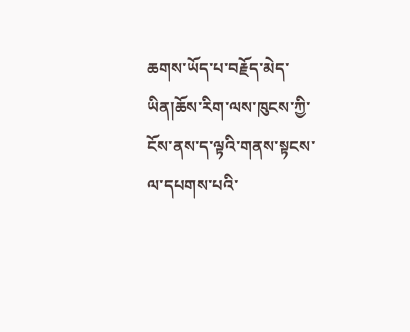ཆགས་ཡོད་པ་བརྗོད་མེད་ཡིན།ཆོས་རིག་ལས་ཁུངས་ཀྱི་ངོས་ནས་ད་ལྟའི་གནས་སྟངས་ལ་དཔགས་པའི་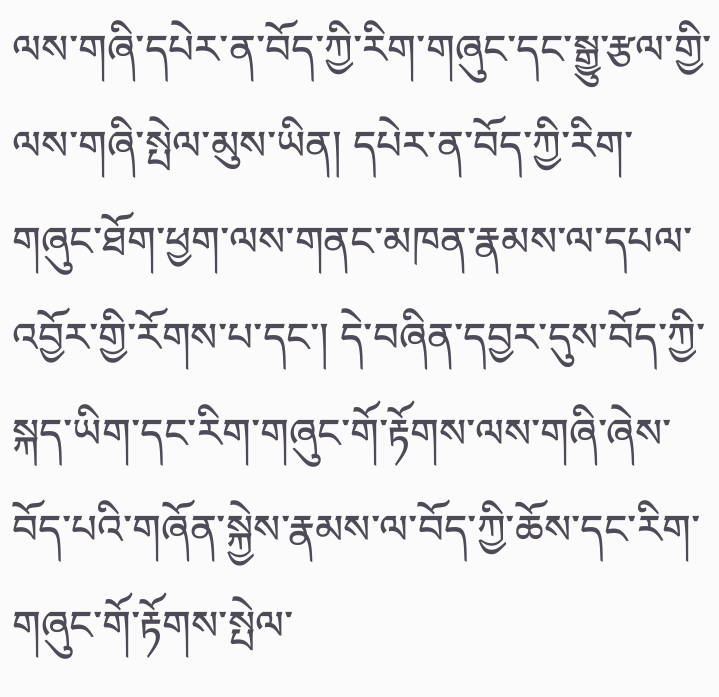ལས་གཞི་དཔེར་ན་བོད་ཀྱི་རིག་གཞུང་དང་སྒྱུ་རྩལ་གྱི་ལས་གཞི་སྤེལ་མུས་ཡིན། དཔེར་ན་བོད་ཀྱི་རིག་གཞུང་ཐོག་ཕྱག་ལས་གནང་མཁན་རྣམས་ལ་དཔལ་འབྱོར་གྱི་རོགས་པ་དང་། དེ་བཞིན་དབྱར་དུས་བོད་ཀྱི་སྐད་ཡིག་དང་རིག་གཞུང་གོ་རྟོགས་ལས་གཞི་ཞེས་བོད་པའི་གཞོན་སྐྱེས་རྣམས་ལ་བོད་ཀྱི་ཆོས་དང་རིག་གཞུང་གོ་རྟོགས་སྤེལ་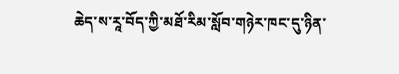ཆེད་ས་རཱ་བོད་ཀྱི་མཐོ་རིམ་སློབ་གཉེར་ཁང་དུ་ཉིན་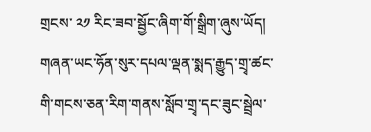གྲངས་ ༢༡ རིང་ཟབ་སྦྱོང་ཞིག་གོ་སྒྲིག་ཞུས་ཡོད། གཞན་ཡང་ཧོན་སུར་དཔལ་ལྡན་སྨད་རྒྱུད་གྲྭ་ཚང་གི་གངས་ཅན་རིག་གནས་སློབ་གྲྭ་དང་ཟུང་སྦྲེལ་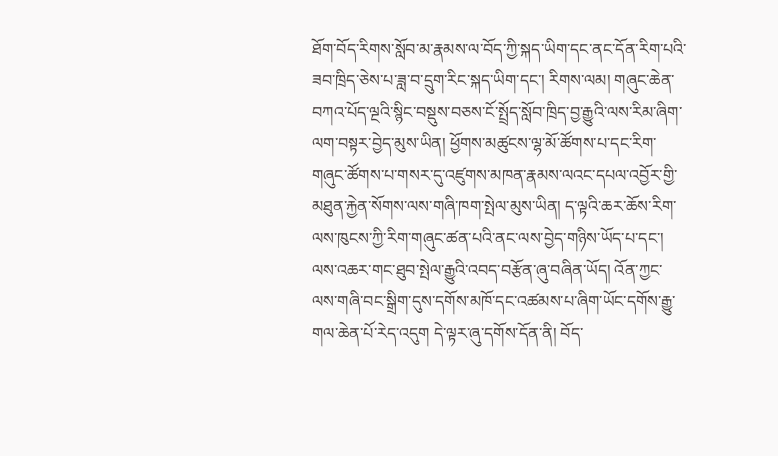ཐོག་བོད་རིགས་སློབ་མ་རྣམས་ལ་བོད་ཀྱི་སྐད་ཡིག་དང་ནང་དོན་རིག་པའི་ཟབ་ཁྲིད་ཅེས་པ་ཟླ་བ་དྲུག་རིང་སྐད་ཡིག་དང་། རིགས་ལམ། གཞུང་ཆེན་བཀའ་པོད་ལྔའི་སྙིང་བསྡུས་བཅས་ངོ་སྤྲོད་སློབ་ཁྲིད་བྱ་རྒྱུའི་ལས་རིམ་ཞིག་ལག་བསྟར་བྱེད་མུས་ཡིན། ཕྱོགས་མཚུངས་ལྷ་མོ་ཚོགས་པ་དང་རིག་གཞུང་ཚོགས་པ་གསར་དུ་འཛུགས་མཁན་རྣམས་ལའང་དཔལ་འབྱོར་གྱི་མཐུན་རྐྱེན་སོགས་ལས་གཞི་ཁག་སྤེལ་མུས་ཡིན། ད་ལྟའི་ཆར་ཆོས་རིག་ལས་ཁུངས་ཀྱི་རིག་གཞུང་ཚན་པའི་ནང་ལས་བྱེད་གཉིས་ཡོད་པ་དང་། ལས་འཆར་གང་ཐུབ་སྤེལ་རྒྱུའི་འབད་བརྩོན་ཞུ་བཞིན་ཡོད། འོན་ཀྱང་ལས་གཞི་བང་སྒྲིག་དུས་དགོས་མཁོ་དང་འཚམས་པ་ཞིག་ཡོང་དགོས་རྒྱུ་གལ་ཆེན་པོ་རེད་འདུག དེ་ལྟར་ཞུ་དགོས་དོན་ནི། བོད་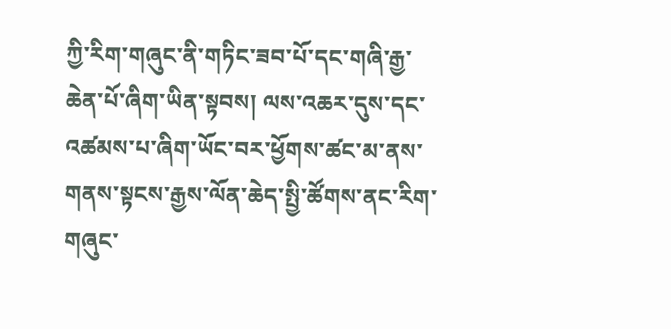ཀྱི་རིག་གཞུང་ནི་གཏིང་ཟབ་པོ་དང་གཞི་རྒྱ་ཆེན་པོ་ཞིག་ཡིན་སྟབས། ལས་འཆར་དུས་དང་འཚམས་པ་ཞིག་ཡོང་བར་ཕྱོགས་ཚང་མ་ནས་གནས་སྟངས་རྒྱས་ལོན་ཆེད་སྤྱི་ཚོགས་ནང་རིག་གཞུང་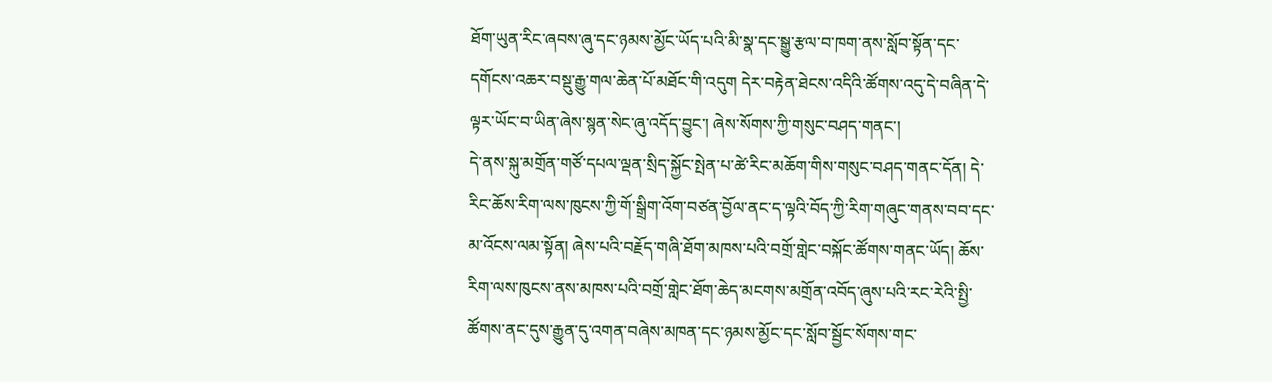ཐོག་ཡུན་རིང་ཞབས་ཞུ་དང་ཉམས་མྱོང་ཡོད་པའི་མི་སྣ་དང་སྒྱུ་རྩལ་བ་ཁག་ནས་སློབ་སྟོན་དང་དགོངས་འཆར་བསྡུ་རྒྱུ་གལ་ཆེན་པོ་མཐོང་གི་འདུག དེར་བརྟེན་ཐེངས་འདིའི་ཚོགས་འདུ་དེ་བཞིན་དེ་ལྟར་ཡོང་བ་ཡིན་ཞེས་སྙན་སེང་ཞུ་འདོད་བྱུང་། ཞེས་སོགས་ཀྱི་གསུང་བཤད་གནང་།
དེ་ནས་སྐུ་མགྲོན་གཙོ་དཔལ་ལྡན་སྲིད་སྐྱོང་སྤེན་པ་ཚེ་རིང་མཆོག་གིས་གསུང་བཤད་གནང་དོན། དེ་རིང་ཆོས་རིག་ལས་ཁུངས་ཀྱི་གོ་སྒྲིག་འོག་བཙན་བྱོལ་ནང་ད་ལྟའི་བོད་ཀྱི་རིག་གཞུང་གནས་བབ་དང་མ་འོངས་ལམ་སྟོན། ཞེས་པའི་བརྗོད་གཞི་ཐོག་མཁས་པའི་བགྲོ་གླེང་བསྐོང་ཚོགས་གནང་ཡོད། ཆོས་རིག་ལས་ཁུངས་ནས་མཁས་པའི་བགྲོ་གླེང་ཐོག་ཆེད་མངགས་མགྲོན་འབོད་ཞུས་པའི་རང་རེའི་སྤྱི་ཚོགས་ནང་དུས་རྒྱུན་དུ་འགན་བཞེས་མཁན་དང་ཉམས་མྱོང་དང་སློབ་སྦྱོང་སོགས་གང་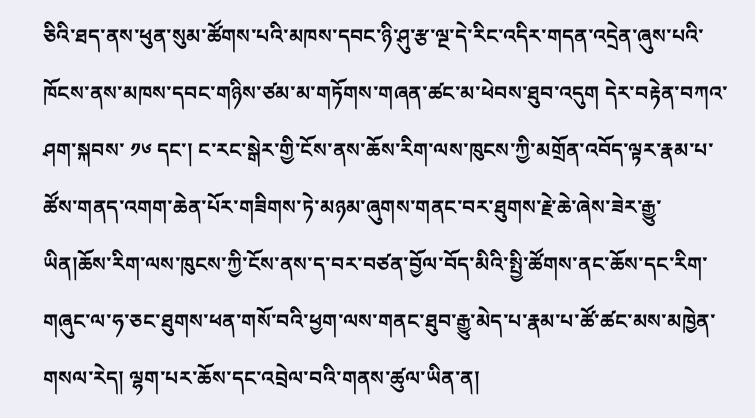ཅིའི་ཐད་ནས་ཕུན་སུམ་ཚོགས་པའི་མཁས་དབང་ཉི་ཤུ་རྩ་ལྔ་དེ་རིང་འདིར་གདན་འདྲེན་ཞུས་པའི་ཁོངས་ནས་མཁས་དབང་གཉིས་ཙམ་མ་གཏོགས་གཞན་ཚང་མ་ཕེབས་ཐུབ་འདུག དེར་བརྟེན་བཀའ་ཤག་སྐབས་ ༡༦ དང་། ང་རང་སྒེར་གྱི་ངོས་ནས་ཆོས་རིག་ལས་ཁུངས་ཀྱི་མགྲོན་འབོད་ལྟར་རྣམ་པ་ཚོས་གནད་འགག་ཆེན་པོར་གཟིགས་ཏེ་མཉམ་ཞུགས་གནང་བར་ཐུགས་རྗེ་ཆེ་ཞེས་ཟེར་རྒྱུ་ཡིན།ཆོས་རིག་ལས་ཁུངས་ཀྱི་ངོས་ནས་ད་བར་བཙན་བྱོལ་བོད་མིའི་སྤྱི་ཚོགས་ནང་ཆོས་དང་རིག་གཞུང་ལ་ཧ་ཅང་ཐུགས་ཕན་གསོ་བའི་ཕྱག་ལས་གནང་ཐུབ་རྒྱུ་མེད་པ་རྣམ་པ་ཚོ་ཚང་མས་མཁྱེན་གསལ་རེད། ལྷག་པར་ཆོས་དང་འབྲེལ་བའི་གནས་ཚུལ་ཡིན་ན།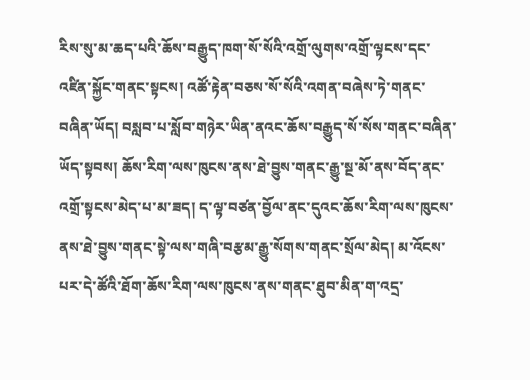རིས་སུ་མ་ཆད་པའི་ཆོས་བརྒྱུད་ཁག་སོ་སོའི་འགྲོ་ལུགས་འགྲོ་ལྟངས་དང་འཛིན་སྐྱོང་གནང་སྟངས། འཚོ་རྟེན་བཅས་སོ་སོའི་འགན་བཞེས་ཏེ་གནང་བཞིན་ཡོད། བསླབ་པ་སློབ་གཉེར་ཡིན་ནའང་ཆོས་བརྒྱུད་སོ་སོས་གནང་བཞིན་ཡོད་སྟབས། ཆོས་རིག་ལས་ཁུངས་ནས་ཐེ་བྱུས་གནང་རྒྱུ་སྔ་མོ་ནས་བོད་ནང་འགྲོ་སྟངས་མེད་པ་མ་ཟད། ད་ལྟ་བཙན་བྱོལ་ནང་དུའང་ཆོས་རིག་ལས་ཁུངས་ནས་ཐེ་བྱུས་གནང་སྟེ་ལས་གཞི་བརྩམ་རྒྱུ་སོགས་གནང་སྲོལ་མེད། མ་འོངས་པར་དེ་ཚོའི་ཐོག་ཆོས་རིག་ལས་ཁུངས་ནས་གནང་ཐུབ་མིན་ག་འདྲ་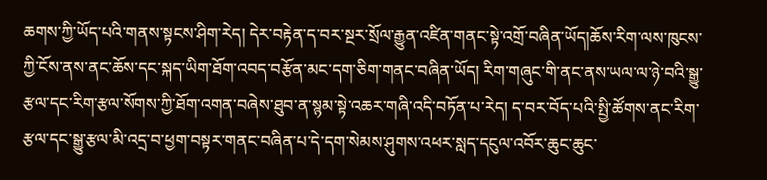ཆགས་ཀྱི་ཡོད་པའི་གནས་སྟངས་ཤིག་རེད། དེར་བརྟེན་ད་བར་སྔར་སྲོལ་རྒྱུན་འཛིན་གནང་སྟེ་འགྲོ་བཞིན་ཡོད།ཆོས་རིག་ལས་ཁུངས་ཀྱི་ངོས་ནས་ནང་ཆོས་དང་སྐད་ཡིག་ཐོག་འབད་བརྩོན་མང་དག་ཅིག་གནང་བཞིན་ཡོད། རིག་གཞུང་གི་ནང་ནས་ཡལ་ལ་ཉེ་བའི་སྒྱུ་རྩལ་དང་རིག་རྩལ་སོགས་ཀྱི་ཐོག་འགན་བཞེས་ཐུབ་ན་སྙམ་སྟེ་འཆར་གཞི་འདི་བཏོན་པ་རེད། ད་བར་བོད་པའི་སྤྱི་ཚོགས་ནང་རིག་རྩལ་དང་སྒྱུ་རྩལ་མི་འདྲ་བ་ཕྱག་བསྟར་གནང་བཞིན་པ་དེ་དག་སེམས་ཤུགས་འཕར་སླད་དངུལ་འབོར་ཆུང་ཆུང་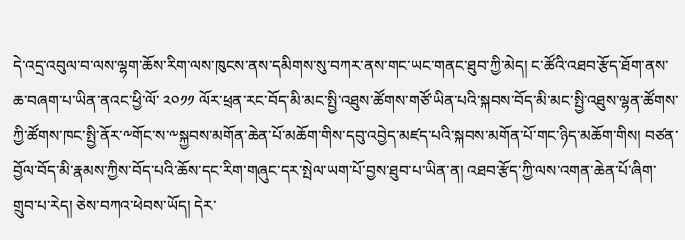དེ་འདྲ་འབུལ་བ་ལས་ལྷག་ཆོས་རིག་ལས་ཁུངས་ནས་དམིགས་སུ་བཀར་ནས་གང་ཡང་གནང་ཐུབ་ཀྱི་མེད། ང་ཚོའི་འཐབ་རྩོད་ཐོག་ནས་ཆ་བཞག་པ་ཡིན་ནའང་ཕྱི་ལོ་ ༢༠༡༡ ལོར་ཕྲན་རང་བོད་མི་མང་སྤྱི་འཐུས་ཚོགས་གཙོ་ཡིན་པའི་སྐབས་བོད་མི་མང་སྤྱི་འཐུས་ལྷན་ཚོགས་ཀྱི་ཚོགས་ཁང་སྤྱི་ནོར་༸གོང་ས་༸སྐྱབས་མགོན་ཆེན་པོ་མཆོག་གིས་དབུ་འབྱེད་མཛད་པའི་སྐབས་མགོན་པོ་གང་ཉིད་མཆོག་གིས། བཙན་བྱོལ་བོད་མི་རྣམས་ཀྱིས་བོད་པའི་ཆོས་དང་རིག་གཞུང་དར་སྤེལ་ཡག་པོ་བྱས་ཐུབ་པ་ཡིན་ན། འཐབ་རྩོད་ཀྱི་ལས་འགན་ཆེན་པོ་ཞིག་གྲུབ་པ་རེད། ཅེས་བཀའ་ཕེབས་ཡོད། དེར་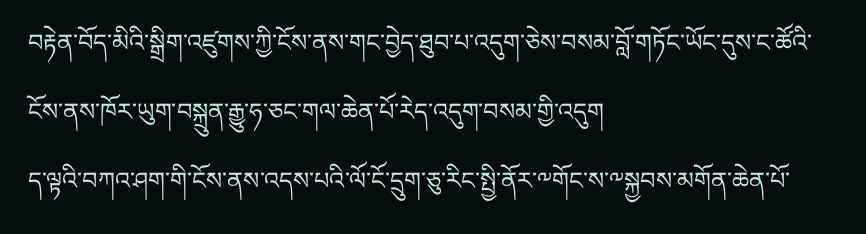བརྟེན་བོད་མིའི་སྒྲིག་འཛུགས་ཀྱི་ངོས་ནས་གང་བྱེད་ཐུབ་པ་འདུག་ཅེས་བསམ་བློ་གཏོང་ཡོང་དུས་ང་ཚོའི་ངོས་ནས་ཁོར་ཡུག་བསྐྲུན་རྒྱུ་ཧ་ཅང་གལ་ཆེན་པོ་རེད་འདུག་བསམ་གྱི་འདུག
ད་ལྟའི་བཀའ་ཤག་གི་ངོས་ནས་འདས་པའི་ལོ་ངོ་དྲུག་ཅུ་རིང་སྤྱི་ནོར་༸གོང་ས་༸སྐྱབས་མགོན་ཆེན་པོ་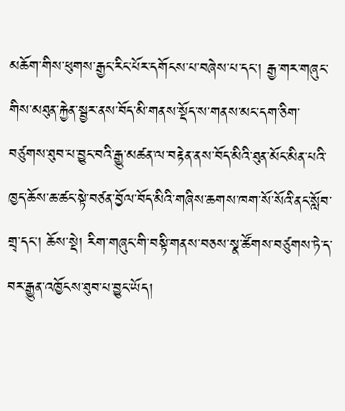མཆོག་གིས་ཕུགས་རྒྱང་རིང་པོར་དགོངས་པ་བཞེས་པ་དང་། རྒྱ་གར་གཞུང་གིས་མཐུན་རྐྱེན་སྦྱར་ནས་བོད་མི་གནས་སྡོད་ས་གནས་མང་དག་ཅིག་བཙུགས་ཐུབ་པ་བྱུང་བའི་རྒྱུ་མཚན་ལ་བརྟེན་ནས་བོད་མིའི་ཐུན་མོང་མིན་པའི་ཁྱད་ཆོས་ཆ་ཚང་སྟེ་བཙན་བྱོལ་བོད་མིའི་གཞིས་ཆགས་ཁག་སོ་སོའི་ནང་སློབ་གྲྭ་དང་། ཆོས་སྡེ། རིག་གཞུང་གི་བསྟི་གནས་བཅས་སྣ་ཚོགས་བཙུགས་ཏེ་ད་བར་རྒྱུན་འཁྱོངས་ཐུབ་པ་བྱུང་ཡོད།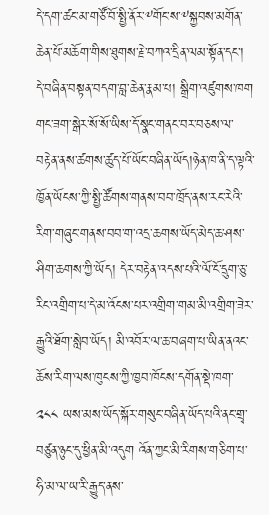དེ་དག་ཚང་མ་གཙོ་བོ་སྤྱི་ནོར་༸གོང་ས་༸སྐྱབས་མགོན་ཆེན་པོ་མཆོག་གིས་ཐུགས་རྗེ་བཀའ་དྲིན་ལམ་སྟོན་དང་། དེ་བཞིན་བསྟན་བདག་བླ་ཆེན་རྣམ་པ། སྒྲིག་འཛུགས་ཁག གང་ཟག་སྒེར་སོ་སོ་ཡིས་དོ་སྣང་གནང་བར་བཅས་ལ་བརྟེན་ནས་ཚགས་ཚུད་པོ་ཡོང་བཞིན་ཡོད།ཉེན་ཁ་ནི་ད་ལྟའི་ཁྱོན་ཡོངས་ཀྱི་སྤྱི་ཚོགས་གནས་བབ་ཁྲོད་ནས་རང་རེའི་རིག་གཞུང་གནས་བབ་ག་འདྲ་ཆགས་ཡོད་མེད་ཆ་ཤས་ཤིག་ཆགས་ཀྱི་ཡོད། དེར་བརྟེན་འདས་པའི་ལོ་ངོ་དྲུག་ཅུ་རིང་འགྲིག་པ་དེ་མ་འོངས་པར་འགྲིག་གམ་མི་འགྲིག་ཟེར་རྒྱུའི་ཐོག་སླེབ་ཡོད། མི་འབོར་ལ་ཆ་བཞག་པ་ཡིན་ནའང་ཆོས་རིག་ལས་ཁུངས་ཀྱི་ཁྱབ་ཁོངས་དགོན་སྡེ་ཁག་ ༢༨༨ ཡས་མས་ཡོད་སྐོར་གསུང་བཞིན་ཡོད་པའི་ནང་གྲྭ་བཙུན་ཉུང་དུ་ཕྱིན་མི་འདུག འོན་ཀྱང་མི་རིགས་གཅིག་པ་ཧི་མ་ལ་ཡ་རི་རྒྱུད་ནས་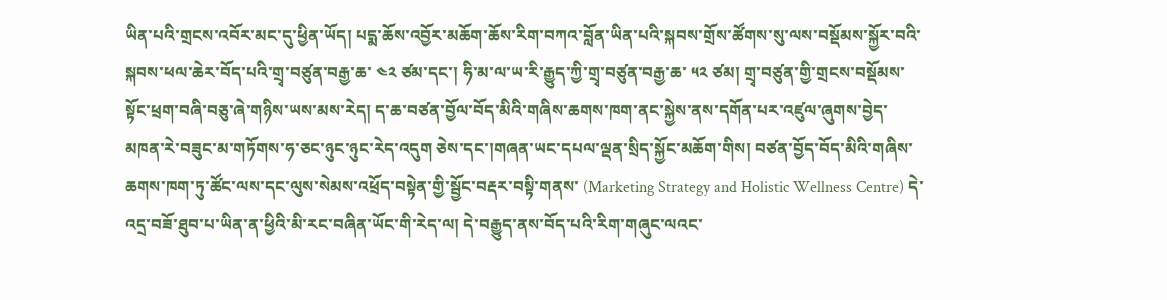ཡིན་པའི་གྲངས་འབོར་མང་དུ་ཕྱིན་ཡོད། པདྨ་ཆོས་འབྱོར་མཆོག་ཆོས་རིག་བཀའ་བློན་ཡིན་པའི་སྐབས་གྲོས་ཚོགས་སུ་ལས་བསྡོམས་སྐྱོར་བའི་སྐབས་ཕལ་ཆེར་བོད་པའི་གྲྭ་བཙུན་བརྒྱ་ཆ་ ༤༢ ཙམ་དང་། ཧི་མ་ལ་ཡ་རི་རྒྱུད་ཀྱི་གྲྭ་བཙུན་བརྒྱ་ཆ་ ༥༢ ཙམ། གྲྭ་བཙུན་གྱི་གྲངས་བསྡོམས་སྟོང་ཕྲག་བཞི་བཅུ་ཞེ་གཉིས་ཡས་མས་རེད། ད་ཆ་བཙན་བྱོལ་བོད་མིའི་གཞིས་ཆགས་ཁག་ནང་སྐྱེས་ནས་དགོན་པར་འཛུལ་ཞུགས་བྱེད་མཁན་རེ་བཟུང་མ་གཏོགས་ཧ་ཅང་ཉུང་ཉུང་རེད་འདུག ཅེས་དང་།གཞན་ཡང་དཔལ་ལྡན་སྲིད་སྐྱོང་མཆོག་གིས། བཙན་བྱོད་བོད་མིའི་གཞིས་ཆགས་ཁག་ཏུ་ཚོང་ལས་དང་ལུས་སེམས་འཕྲོད་བསྟེན་གྱི་སྦྱོང་བརྡར་བསྟི་གནས་ (Marketing Strategy and Holistic Wellness Centre) དེ་འདྲ་བཟོ་ཐུབ་པ་ཡིན་ན་ཕྱིའི་མི་རང་བཞིན་ཡོང་གི་རེད་ལ། དེ་བརྒྱུད་ནས་བོད་པའི་རིག་གཞུང་ལའང་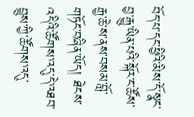བོད་པ་དང་ཕྱིའི་མིས་དོ་སྣང་བྱ་རྒྱུ་ཡིན་པའི་སྐོར་ང་ཚོས་རྒྱ་ཆེ་ས་ནས་བསམ་བློ་གཏོང་བཞིན་ཡོད། ཐེངས་འདིའི་ཚོགས་འདུ་དེ་འཐབ་བྱུས་ཀྱི་ཚོགས་འདུ་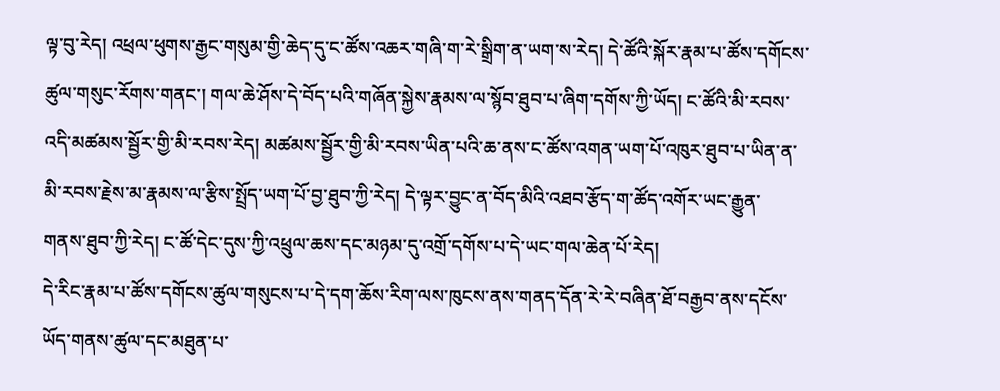ལྟ་བུ་རེད། འཕྲལ་ཕུགས་རྒྱང་གསུམ་གྱི་ཆེད་དུ་ང་ཚོས་འཆར་གཞི་ག་རེ་སྒྲིག་ན་ཡག་ས་རེད། དེ་ཚོའི་སྐོར་རྣམ་པ་ཚོས་དགོངས་ཚུལ་གསུང་རོགས་གནང་། གལ་ཆེ་ཤོས་དེ་བོད་པའི་གཞོན་སྐྱེས་རྣམས་ལ་སྙོབ་ཐུབ་པ་ཞིག་དགོས་ཀྱི་ཡོད། ང་ཚོའི་མི་རབས་འདི་མཚམས་སྦྱོར་གྱི་མི་རབས་རེད། མཚམས་སྦྱོར་གྱི་མི་རབས་ཡིན་པའི་ཆ་ནས་ང་ཚོས་འགན་ཡག་པོ་འཁུར་ཐུབ་པ་ཡིན་ན་མི་རབས་རྗེས་མ་རྣམས་ལ་རྩིས་སྤྲོད་ཡག་པོ་བྱ་ཐུབ་ཀྱི་རེད། དེ་ལྟར་བྱུང་ན་བོད་མིའི་འཐབ་རྩོད་ག་ཚོད་འགོར་ཡང་རྒྱུན་གནས་ཐུབ་ཀྱི་རེད། ང་ཚོ་དེང་དུས་ཀྱི་འཕྲུལ་ཆས་དང་མཉམ་དུ་འགྲོ་དགོས་པ་དེ་ཡང་གལ་ཆེན་པོ་རེད།
དེ་རིང་རྣམ་པ་ཚོས་དགོངས་ཚུལ་གསུངས་པ་དེ་དག་ཆོས་རིག་ལས་ཁུངས་ནས་གནད་དོན་རེ་རེ་བཞིན་ཐོ་བརྒྱབ་ནས་དངོས་ཡོད་གནས་ཚུལ་དང་མཐུན་པ་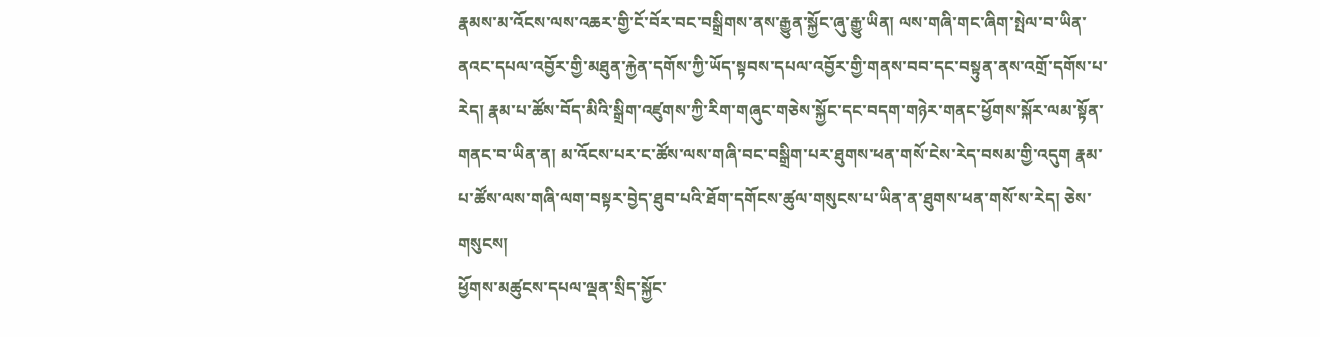རྣམས་མ་འོངས་ལས་འཆར་གྱི་ངོ་བོར་བང་བསྒྲིགས་ནས་རྒྱུན་སྐྱོང་ཞུ་རྒྱུ་ཡིན། ལས་གཞི་གང་ཞིག་སྤེལ་བ་ཡིན་ནའང་དཔལ་འབྱོར་གྱི་མཐུན་རྐྱེན་དགོས་ཀྱི་ཡོད་སྟབས་དཔལ་འབྱོར་གྱི་གནས་བབ་དང་བསྟུན་ནས་འགྲོ་དགོས་པ་རེད། རྣམ་པ་ཚོས་བོད་མིའི་སྒྲིག་འཛུགས་ཀྱི་རིག་གཞུང་གཅེས་སྐྱོང་དང་བདག་གཉེར་གནང་ཕྱོགས་སྐོར་ལམ་སྟོན་གནང་བ་ཡིན་ན། མ་འོངས་པར་ང་ཚོས་ལས་གཞི་བང་བསྒྲིག་པར་ཐུགས་ཕན་གསོ་ངེས་རེད་བསམ་གྱི་འདུག རྣམ་པ་ཚོས་ལས་གཞི་ལག་བསྟར་བྱེད་ཐུབ་པའི་ཐོག་དགོངས་ཚུལ་གསུངས་པ་ཡིན་ན་ཐུགས་ཕན་གསོ་ས་རེད། ཅེས་གསུངས།
ཕྱོགས་མཚུངས་དཔལ་ལྡན་སྲིད་སྐྱོང་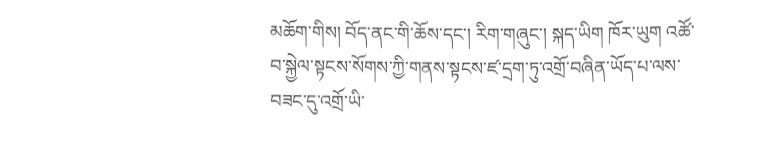མཆོག་གིས། བོད་ནང་གི་ཆོས་དང་། རིག་གཞུང་། སྐད་ཡིག ཁོར་ཡུག འཚོ་བ་སྐྱེལ་སྟངས་སོགས་ཀྱི་གནས་སྟངས་ཛ་དྲག་ཏུ་འགྲོ་བཞིན་ཡོད་པ་ལས་བཟང་དུ་འགྲོ་ཡི་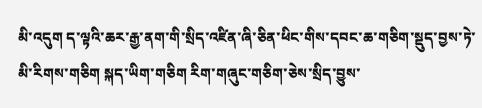མི་འདུག ད་ལྟའི་ཆར་རྒྱ་ནག་གི་སྲིད་འཛིན་ཞི་ཅིན་ཕིང་གིས་དབང་ཆ་གཅིག་སྡུད་བྱས་ཏེ་མི་རིགས་གཅིག སྐད་ཡིག་གཅིག རིག་གཞུང་གཅིག་ཅེས་སྲིད་བྱུས་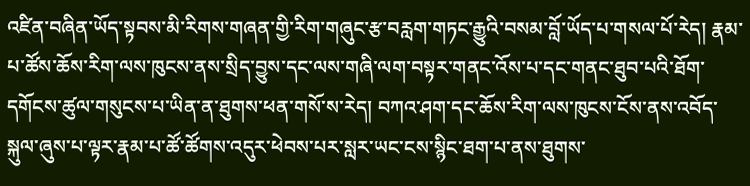འཛིན་བཞིན་ཡོད་སྟབས་མི་རིགས་གཞན་གྱི་རིག་གཞུང་རྩ་བརླག་གཏང་རྒྱུའི་བསམ་བློ་ཡོད་པ་གསལ་པོ་རེད། རྣམ་པ་ཚོས་ཆོས་རིག་ལས་ཁུངས་ནས་སྲིད་བྱུས་དང་ལས་གཞི་ལག་བསྟར་གནང་འོས་པ་དང་གནང་ཐུབ་པའི་ཐོག་དགོངས་ཚུལ་གསུངས་པ་ཡིན་ན་ཐུགས་ཕན་གསོ་ས་རེད། བཀའ་ཤག་དང་ཆོས་རིག་ལས་ཁུངས་ངོས་ནས་འབོད་སྐུལ་ཞུས་པ་ལྟར་རྣམ་པ་ཚོ་ཚོགས་འདུར་ཕེབས་པར་སླར་ཡང་ངས་སྙིང་ཐག་པ་ནས་ཐུགས་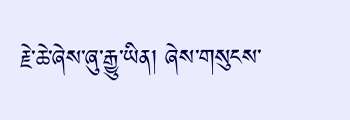རྗེ་ཆེ་ཞེས་ཞུ་རྒྱུ་ཡིན། ཞེས་གསུངས་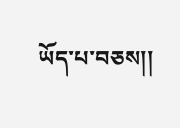ཡོད་པ་བཅས།།